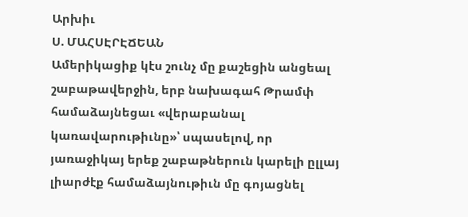Արխիւ
Ս. ՄԱՀՍԷՐԷՃԵԱՆ
Ամերիկացիք կէս շունչ մը քաշեցին անցեալ շաբաթավերջին, երբ նախագահ Թրամփ համաձայնեցաւ «վերաբանալ կառավարութիւնը»՝ սպասելով, որ յառաջիկայ երեք շաբաթներուն կարելի ըլլայ լիարժէք համաձայնութիւն մը գոյացնել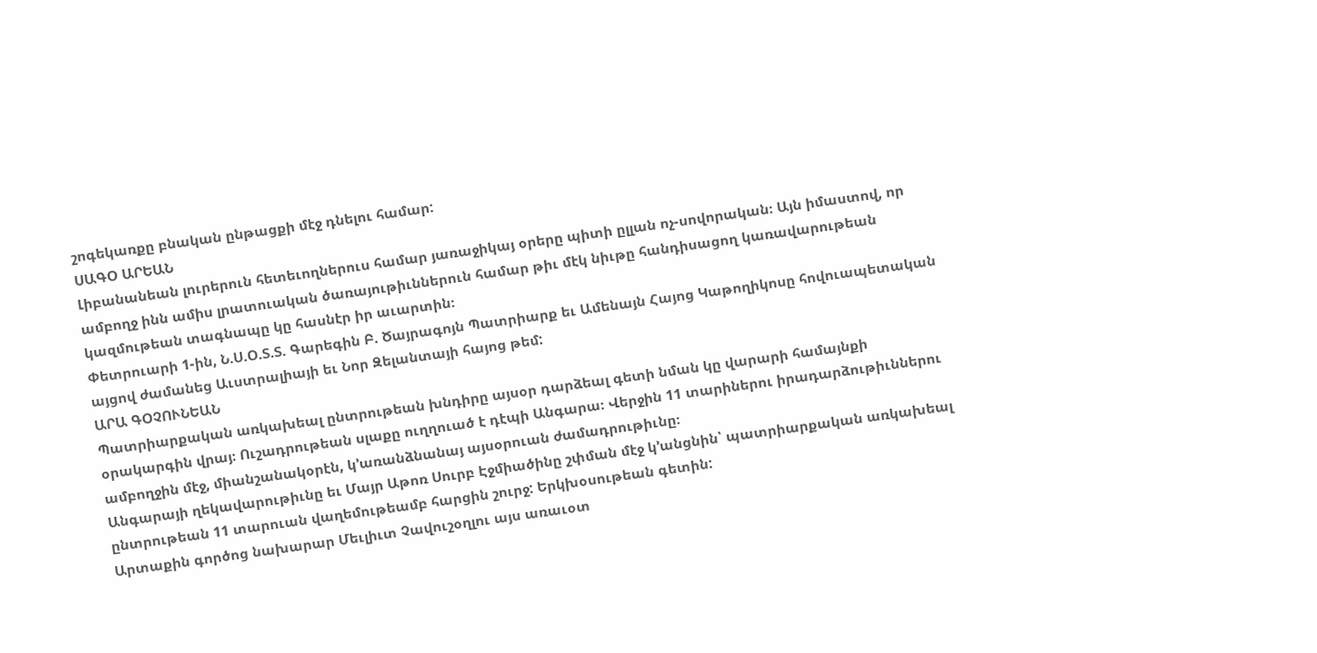շոգեկառքը բնական ընթացքի մէջ դնելու համար:
ՍԱԳՕ ԱՐԵԱՆ
Լիբանանեան լուրերուն հետեւողներուս համար յառաջիկայ օրերը պիտի ըլլան ոչ-սովորական։ Այն իմաստով, որ ամբողջ ինն ամիս լրատուական ծառայութիւններուն համար թիւ մէկ նիւթը հանդիսացող կառավարութեան կազմութեան տագնապը կը հասնէր իր աւարտին։
Փետրուարի 1-ին, Ն.Ս.Օ.Տ.Տ. Գարեգին Բ. Ծայրագոյն Պատրիարք եւ Ամենայն Հայոց Կաթողիկոսը հովուապետական այցով ժամանեց Աւստրալիայի եւ Նոր Զելանտայի հայոց թեմ:
ԱՐԱ ԳՕՉՈՒՆԵԱՆ
Պատրիարքական առկախեալ ընտրութեան խնդիրը այսօր դարձեալ գետի նման կը վարարի համայնքի օրակարգին վրայ։ Ուշադրութեան սլաքը ուղղուած է դէպի Անգարա։ Վերջին 11 տարիներու իրադարձութիւններու ամբողջին մէջ, միանշանակօրէն, կ՚առանձնանայ այսօրուան ժամադրութիւնը։
Անգարայի ղեկավարութիւնը եւ Մայր Աթոռ Սուրբ Էջմիածինը շփման մէջ կ՚անցնին՝ պատրիարքական առկախեալ ընտրութեան 11 տարուան վաղեմութեամբ հարցին շուրջ: Երկխօսութեան գետին:
Արտաքին գործոց նախարար Մեւլիւտ Չավուշօղլու այս առաւօտ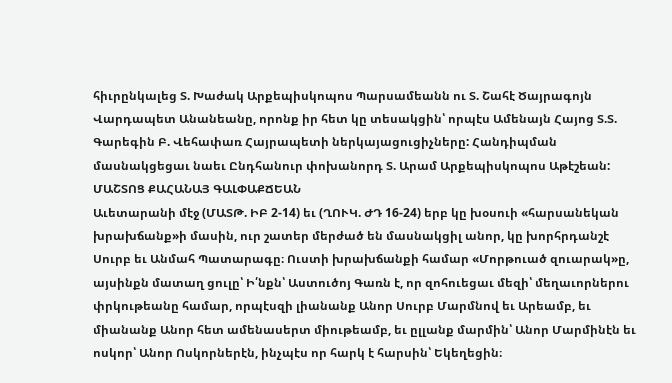հիւրընկալեց Տ. Խաժակ Արքեպիսկոպոս Պարսամեանն ու Տ. Շահէ Ծայրագոյն Վարդապետ Անանեանը, որոնք իր հետ կը տեսակցին՝ որպէս Ամենայն Հայոց Տ.Տ. Գարեգին Բ. Վեհափառ Հայրապետի ներկայացուցիչները: Հանդիպման մասնակցեցաւ նաեւ Ընդհանուր փոխանորդ Տ. Արամ Արքեպիսկոպոս Աթէշեան:
ՄԱՇՏՈՑ ՔԱՀԱՆԱՅ ԳԱԼՓԱՔՃԵԱՆ
Աւետարանի մէջ (ՄԱՏԹ. ԻԲ 2-14) եւ (ՂՈՒԿ. ԺԴ 16-24) երբ կը խօսուի «հարսանեկան խրախճանք»ի մասին, ուր շատեր մերժած են մասնակցիլ անոր, կը խորհրդանշէ Սուրբ եւ Անմահ Պատարագը։ Ուստի խրախճանքի համար «Մորթուած զուարակ»ը, այսինքն մատաղ ցուլը՝ Ի՛նքն՝ Աստուծոյ Գառն է, որ զոհուեցաւ մեզի՝ մեղաւորներու փրկութեանը համար, որպէսզի լիանանք Անոր Սուրբ Մարմնով եւ Արեամբ, եւ միանանք Անոր հետ ամենասերտ միութեամբ, եւ ըլլանք մարմին՝ Անոր Մարմինէն եւ ոսկոր՝ Անոր Ոսկորներէն, ինչպէս որ հարկ է հարսին՝ Եկեղեցին։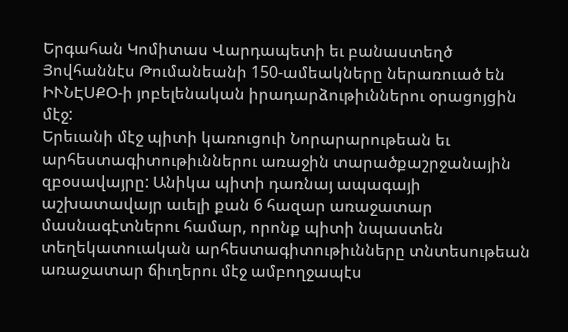Երգահան Կոմիտաս Վարդապետի եւ բանաստեղծ Յովհաննէս Թումանեանի 150-ամեակները ներառուած են ԻՒՆԷՍՔՕ-ի յոբելենական իրադարձութիւններու օրացոյցին մէջ:
Երեւանի մէջ պիտի կառուցուի Նորարարութեան եւ արհեստագիտութիւններու առաջին տարածքաշրջանային զբօսավայրը: Անիկա պիտի դառնայ ապագայի աշխատավայր աւելի քան 6 հազար առաջատար մասնագէտներու համար, որոնք պիտի նպաստեն տեղեկատուական արհեստագիտութիւնները տնտեսութեան առաջատար ճիւղերու մէջ ամբողջապէս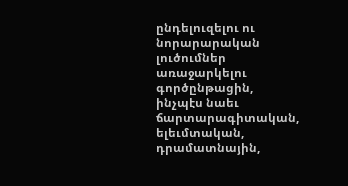ընդելուզելու ու նորարարական լուծումներ առաջարկելու գործընթացին, ինչպէս նաեւ ճարտարագիտական, ելեւմտական, դրամատնային,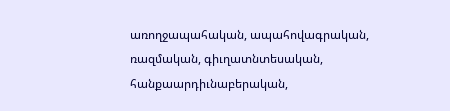առողջապահական, ապահովագրական, ռազմական, գիւղատնտեսական, հանքաարդիւնաբերական,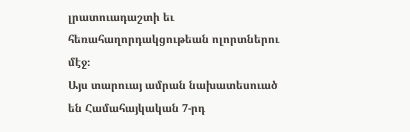լրատուադաշտի եւ հեռահաղորդակցութեան ոլորտներու մէջ։
Այս տարուայ ամրան նախատեսուած են Համահայկական 7-րդ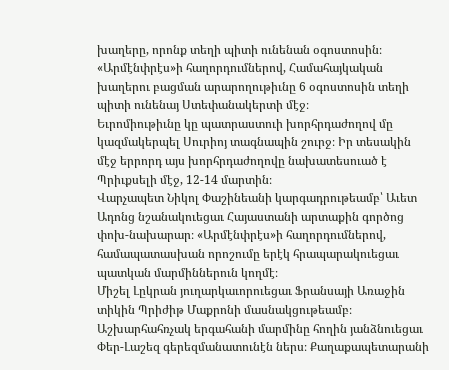խաղերը, որոնք տեղի պիտի ունենան օգոստոսին։ «Արմէնփրէս»ի հաղորդումներով, Համահայկական խաղերու բացման արարողութիւնը 6 օգոստոսին տեղի պիտի ունենայ Ստեփանակերտի մէջ։
Եւրոմիութիւնը կը պատրաստուի խորհրդաժողով մը կազմակերպել Սուրիոյ տագնապին շուրջ։ Իր տեսակին մէջ երրորդ այս խորհրդաժողովը նախատեսուած է Պրիւքսելի մէջ, 12-14 մարտին։
Վարչապետ Նիկոլ Փաշինեանի կարգադրութեամբ՝ Աւետ Ադոնց նշանակուեցաւ Հայաստանի արտաքին գործոց փոխ-նախարար։ «Արմէնփրէս»ի հաղորդումներով, համապատասխան որոշումը երէկ հրապարակուեցաւ պատկան մարմիններուն կողմէ։
Միշել Լըկրան յուղարկաւորուեցաւ Ֆրանսայի Առաջին տիկին Պրիժիթ Մաքրոնի մասնակցութեամբ։
Աշխարհահռչակ երգահանի մարմինը հողին յանձնուեցաւ Փեր-Լաշեզ գերեզմանատունէն ներս։ Քաղաքապետարանի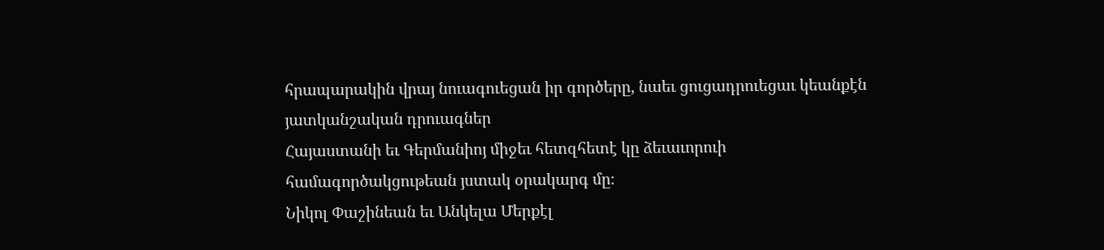հրապարակին վրայ նուագուեցան իր գործերը, նաեւ ցուցադրուեցաւ կեանքէն յատկանշական դրուագներ
Հայաստանի եւ Գերմանիոյ միջեւ հետզհետէ կը ձեւաւորուի համագործակցութեան յստակ օրակարգ մը։
Նիկոլ Փաշինեան եւ Անկելա Մերքէլ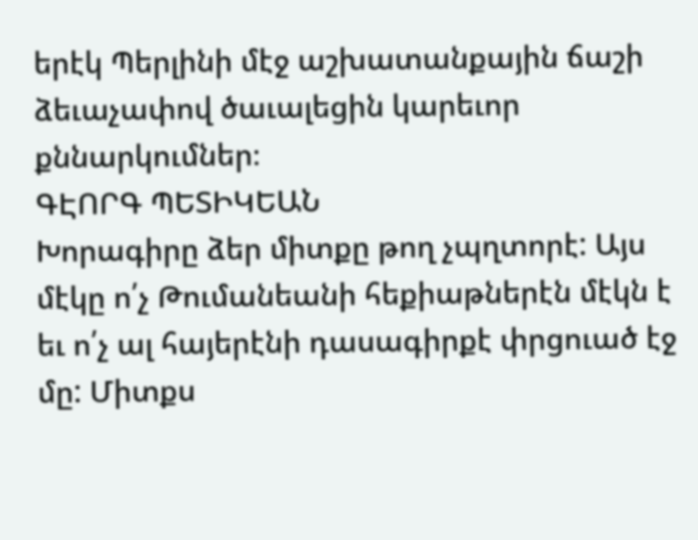երէկ Պերլինի մէջ աշխատանքային ճաշի ձեւաչափով ծաւալեցին կարեւոր քննարկումներ։
ԳԷՈՐԳ ՊԵՏԻԿԵԱՆ
Խորագիրը ձեր միտքը թող չպղտորէ: Այս մէկը ո՛չ Թումանեանի հեքիաթներէն մէկն է եւ ո՛չ ալ հայերէնի դասագիրքէ փրցուած էջ մը: Միտքս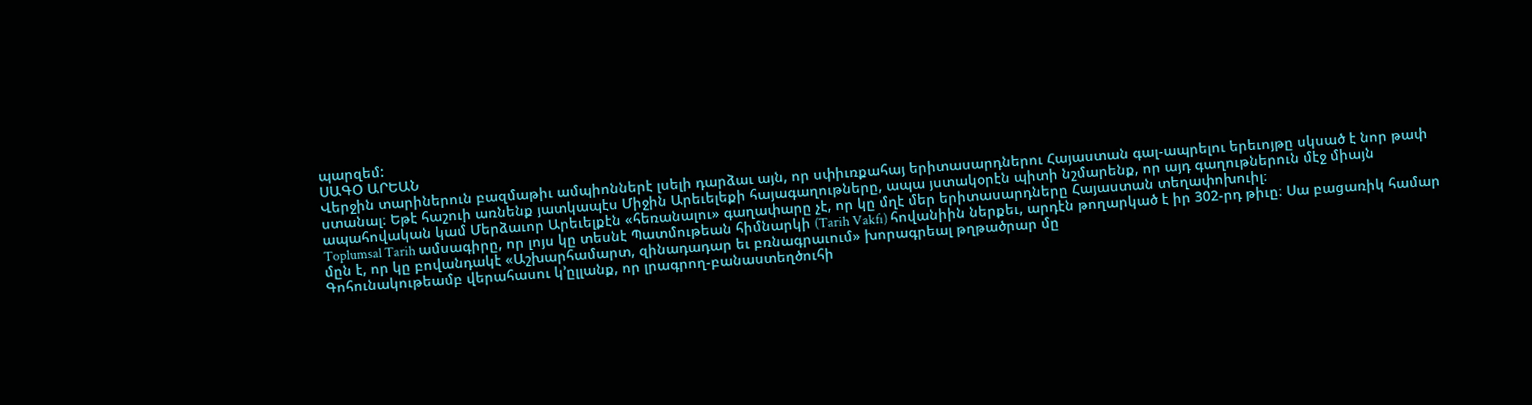պարզեմ:
ՍԱԳՕ ԱՐԵԱՆ
Վերջին տարիներուն բազմաթիւ ամպիոններէ լսելի դարձաւ այն, որ սփիւռքահայ երիտասարդներու Հայաստան գալ-ապրելու երեւոյթը սկսած է նոր թափ ստանալ։ Եթէ հաշուի առնենք յատկապէս Միջին Արեւելեքի հայագաղութները, ապա յստակօրէն պիտի նշմարենք, որ այդ գաղութներուն մէջ միայն ապահովական կամ Մերձաւոր Արեւելքէն «հեռանալու» գաղափարը չէ, որ կը մղէ մեր երիտասարդները Հայաստան տեղափոխուիլ։
Toplumsal Tarih ամսագիրը, որ լոյս կը տեսնէ Պատմութեան հիմնարկի (Tarih Vakfı) հովանիին ներքեւ, արդէն թողարկած է իր 302-րդ թիւը։ Սա բացառիկ համար մըն է, որ կը բովանդակէ «Աշխարհամարտ, զինադադար եւ բռնագրաւում» խորագրեալ թղթածրար մը
Գոհունակութեամբ վերահասու կ՚ըլլանք, որ լրագրող-բանաստեղծուհի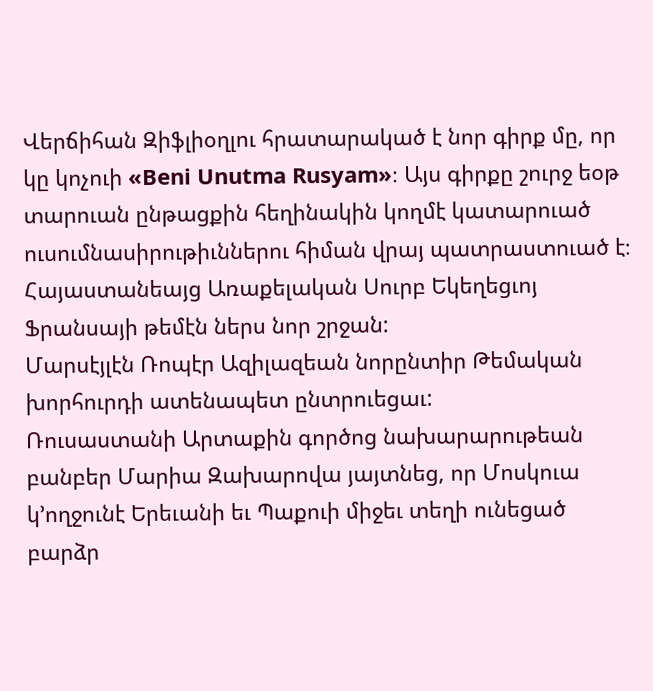Վերճիհան Զիֆլիօղլու հրատարակած է նոր գիրք մը, որ կը կոչուի «Beni Unutma Rusyam»։ Այս գիրքը շուրջ եօթ տարուան ընթացքին հեղինակին կողմէ կատարուած ուսումնասիրութիւններու հիման վրայ պատրաստուած է։
Հայաստանեայց Առաքելական Սուրբ Եկեղեցւոյ Ֆրանսայի թեմէն ներս նոր շրջան:
Մարսէյլէն Ռոպէր Ազիլազեան նորընտիր Թեմական խորհուրդի ատենապետ ընտրուեցաւ:
Ռուսաստանի Արտաքին գործոց նախարարութեան բանբեր Մարիա Զախարովա յայտնեց, որ Մոսկուա կ՚ողջունէ Երեւանի եւ Պաքուի միջեւ տեղի ունեցած բարձր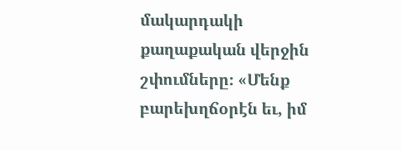մակարդակի քաղաքական վերջին շփումները։ «Մենք բարեխղճօրէն եւ, իմ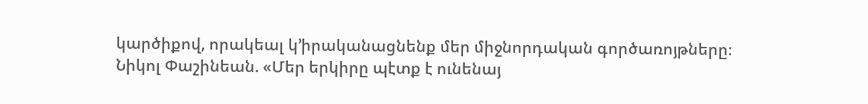կարծիքով, որակեալ կ՚իրականացնենք մեր միջնորդական գործառոյթները։
Նիկոլ Փաշինեան. «Մեր երկիրը պէտք է ունենայ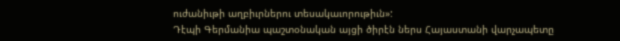ուժանիւթի աղբիւրներու տեսակաւորութիւն»:
Դէպի Գերմանիա պաշտօնական այցի ծիրէն ներս Հայաստանի վարչապետը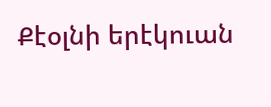Քէօլնի երէկուան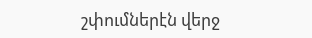շփումներէն վերջ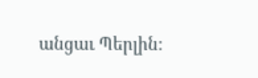անցաւ Պերլին: